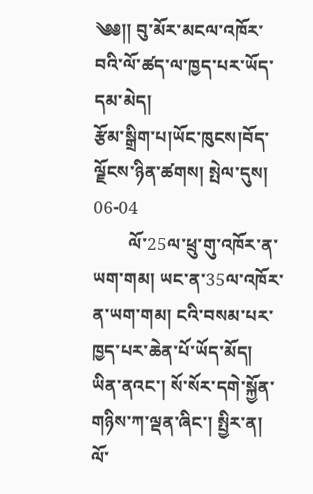༄༅།། བུ་མོར་མངལ་འཁོར་བའི་ལོ་ཚད་ལ་ཁྱད་པར་ཡོད་དམ་མེད།
རྩོམ་སྒྲིག་པ།ཡོང་ཁུངས།བོད་ལྗོངས་ཉིན་ཚགས། སྤེལ་དུས། 06-04
        ལོ་25ལ་ཕྲུ་གུ་འཁོར་ན་ཡག་གམ། ཡང་ན་35ལ་འཁོར་ན་ཡག་གམ། ངའི་བསམ་པར་ཁྱད་པར་ཆེན་པོ་ཡོད་མོད། ཡིན་ནའང་། སོ་སོར་དགེ་སྐྱོན་གཉིས་ཀ་ལྡན་ཞིང་། སྤྱིར་ན། ལོ་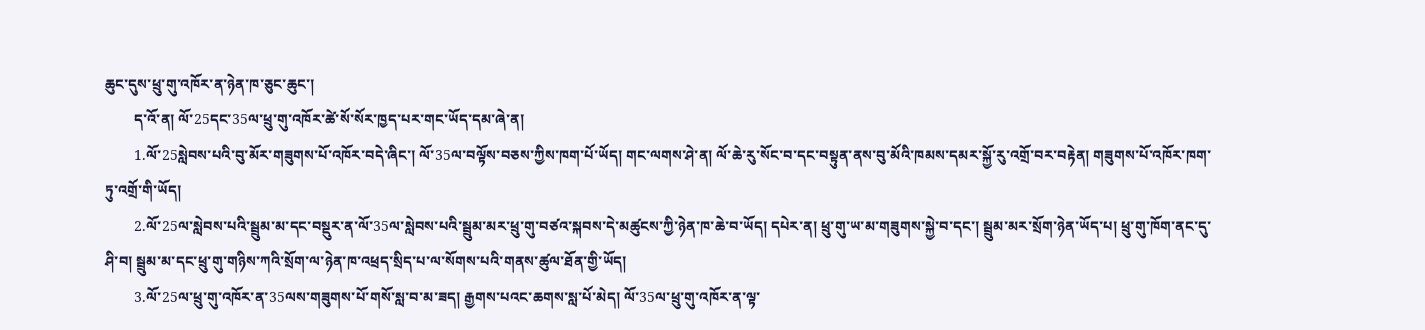ཆུང་དུས་ཕྲུ་གུ་འཁོར་ན་ཉེན་ཁ་ཅུང་ཆུང་།
        ད་འོ་ན། ལོ་25དང་35ལ་ཕྲུ་གུ་འཁོར་ཚེ་སོ་སོར་ཁྱད་པར་གང་ཡོད་དམ་ཞེ་ན།
        1.ལོ་25སླེབས་པའི་བུ་མོར་གཟུགས་པོ་འཁོར་བདེ་ཞིང་། ལོ་35ལ་བལྟོས་བཅས་ཀྱིས་ཁག་པོ་ཡོད། གང་ལགས་ཤེ་ན། ལོ་ཆེ་རུ་སོང་བ་དང་བསྟུན་ནས་བུ་མོའི་ཁམས་དམར་སྐྱོ་རུ་འགྲོ་བར་བརྟེན། གཟུགས་པོ་འཁོར་ཁག་ཏུ་འགྲོ་གི་ཡོད།
        2.ལོ་25ལ་སླེབས་པའི་སྦྲུམ་མ་དང་བསྡུར་ན་ལོ་35ལ་སླེབས་པའི་སྦྲུམ་མར་ཕྲུ་གུ་བཙའ་སྐབས་དེ་མཚུངས་ཀྱི་ཉེན་ཁ་ཆེ་བ་ཡོད། དཔེར་ན། ཕྲུ་གུ་ཡ་མ་གཟུགས་སྐྱེ་བ་དང་། སྦྲུམ་མར་སྲོག་ཉེན་ཡོད་པ། ཕྲུ་གུ་ཁོག་ནང་དུ་ཤི་བ། སྦྲུམ་མ་དང་ཕྲུ་གུ་གཉིས་ཀའི་སྲོག་ལ་ཉེན་ཁ་འཕྲད་སྲིད་པ་ལ་སོགས་པའི་གནས་ཚུལ་ཐོན་གྱི་ཡོད།
        3.ལོ་25ལ་ཕྲུ་གུ་འཁོར་ན་35ལས་གཟུགས་པོ་གསོ་སླ་བ་མ་ཟད། རྒྱགས་པའང་ཆགས་སླ་པོ་མེད། ལོ་35ལ་ཕྲུ་གུ་འཁོར་ན་ལྟ་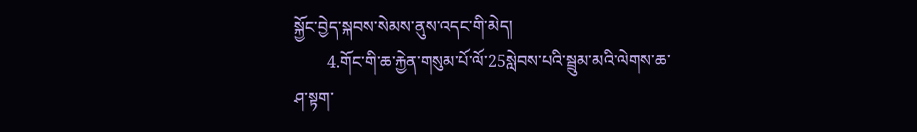སྐྱོང་བྱེད་སྐབས་སེམས་ནུས་འདང་གི་མེད།
        4.གོང་གི་ཆ་རྐྱེན་གསུམ་པོ་ལོ་25སླེབས་པའི་སྦྲུམ་མའི་ལེགས་ཆ་ཤ་སྟག་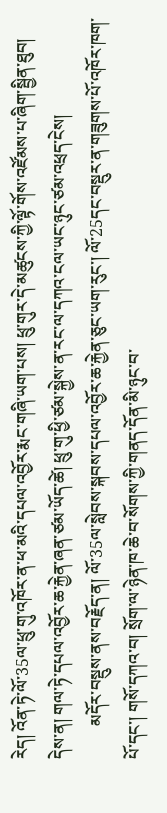རེད། འོན་ཏེ་ལོ་35ལ་ཕྲུ་གུ་འཁོར་ན་ཕ་མའི་དཔལ་འབྱོར་རྨང་གཞི་ཡག་པས། ཕྲུ་གུར་དེ་མཚུངས་ཀྱི་ལྟོ་གོས་འཛོམས་པ་ཞིག་སྦྱིན་ཐུབ། དེས་ན། གལ་ཏེ་དཔལ་འབྱོར་ཆ་རྐྱེན་ཞན་ཙམ་ཡོད་ཚེ། ཕྲུ་གུ་ཕྱི་ཙམ་སྐྱེས་ན་རང་ལ་དཀའ་ངལ་ཡང་ཉུང་ཙམ་འཕྲད་ངེས།
        མདོར་བསྡུས་ནས་བརྗོད་ན། ལོ་35ལ་སླེབས་སྐབས་དཔལ་འབྱོར་ཆ་རྐྱེན་ཅུང་ཡག་རུང་། ལོ་25དང་བསྡུར་ན་གཟུགས་པོ་འཁོར་ཁག་པོ་དང་། གསོ་དཀའ་བ། སྲོག་ལ་ཉེན་ཁ་ཆེ་བ་སོགས་ཀྱི་གནད་དོན་མི་ཉུང་བ་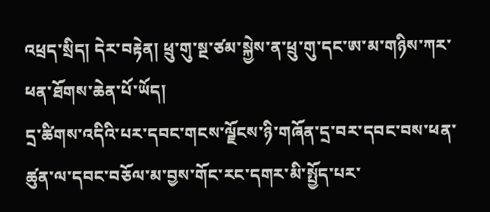འཕྲད་སྲིད། དེར་བརྟེན། ཕྲུ་གུ་སྔ་ཙམ་སྐྱེས་ན་ཕྲུ་གུ་དང་ཨ་མ་གཉིས་ཀར་ཕན་ཐོགས་ཆེན་པོ་ཡོད།
དྲ་ཚིགས་འདིའི་པར་དབང་གངས་ལྗོངས་ཉི་གཞོན་དྲ་བར་དབང་བས་ཕན་ཚུན་ལ་དབང་བཅོལ་མ་བྱས་གོང་རང་དགར་མི་སྤྱོད་པར་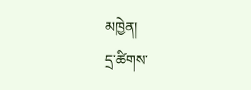མཁྱེན།
དྲ་ཚིགས་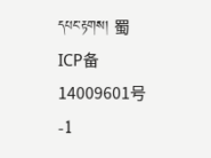དཔང་རྟགས། 蜀ICP备14009601号-1